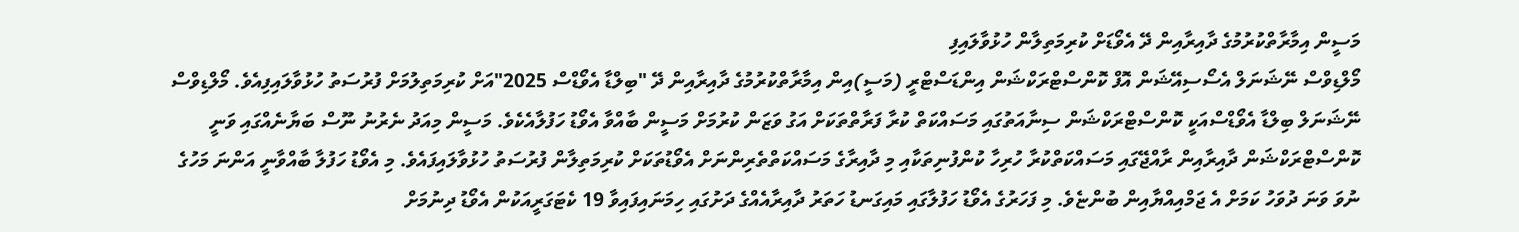މަސީން އިމާރާތްކުރުމުގެ ދާއިރާއިން ދޭ އެވޯޑަށް ކުރިމަތިލާން ހުޅުވާލައިފި
މޯލްޑިވްސް ނޭޝަނަލް އެސޯސިއޭޝަން އޮފް ކޮންސްޓްރަކްޝަން އިންޑަސްޓްރީ (މަސީ)އިން އިމާރާތްކުރުމުގެ ދާއިރާއިން ދޭ "ބިލްޑާ އެވޯޑްސް 2025"އަށް ކުރިމަތިލުމަށް ފުރުސަތު ހުޅުވާލައިފިއެވެ. މޯލްޑިވްސް ނޭޝަނަލް ބިލްޑާ އެވޯޑްސްއަކީ ކޮންސްޓްރަކްޝަން ސިނާއަތުގައި މަސައްކަތް ކުރާ ފަރާތްތަކަށް އަގު ވަޒަން ކުރުމަށް މަސީން ބާއްވާ އެވޯޑު ހަފުލާއެކެވެ. މަސީން މިއަދު ނެރުނު ނޫސް ބަޔާނެއްގައި ވަނީ ކޮންސްޓްރަކްޝަން ދާއިރާއިން ރާއްޖޭގައި މަސައްކަތްކުރާ ހުރިހާ ކުންފުނިތަކާއި މި ދާއިރާގެ މަސައްކަތްތެރިންނަށް އެވޯޑުތަކަށް ކުރިމަތިލާން ފުރުސަތު ހުޅުވާލައިފައެވެ. މި އެވޯޑު ހަފުލާ ބާއްވާނީ އަންނަ މަހުގެ ނުވަ ވަނަ ދުވަހު ކަމަށް އެ ޖަމްއިއްޔާއިން ބުންޏެވެ. މި ފަހަރުގެ އެވޯޑު ހަފުލާގައި މައިގަނޑު ހަތަރު ދާއިރާއެއްގެ ދަށުގައި ހިމަނައިފައިވާ 19 ކެޓަގަރީއަކުން އެވޯޑު ދިނުމަށް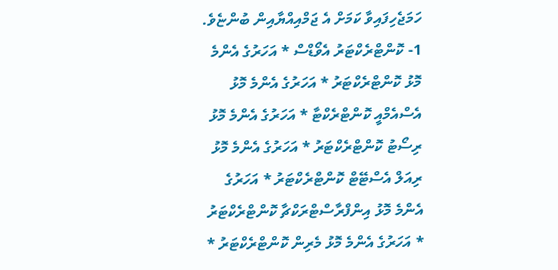ހަމަޖެހިފައިވާ ކަމަށް އެ ޖަމްއިއްޔާއިން ބުންޏެވެ. 1- ކޮންޓްރެކްޓަރު އެވޯޑްސް * އަހަރުގެ އެންމެ މޮޅު ކޮންޓްރެކްޓަރު * އަހަރުގެ އެންމެ މޮޅު އެސްއެމްއީ ކޮންޓްރެކްޓާ * އަހަރުގެ އެންމެ މޮޅު ރިސޯޓު ކޮންޓްރެކްޓަރު * އަހަރުގެ އެންމެ މޮޅު ރިއަލް އެސްޓޭޓް ކޮންޓްރެކްޓަރު * އަހަރުގެ އެންމެ މޮޅު އިންފްރާސްޓްރަކްޗާ ކޮންޓްރެކްޓަރު * އަހަރުގެ އެންމެ މޮޅު މެރިން ކޮންޓްރެކްޓަރު *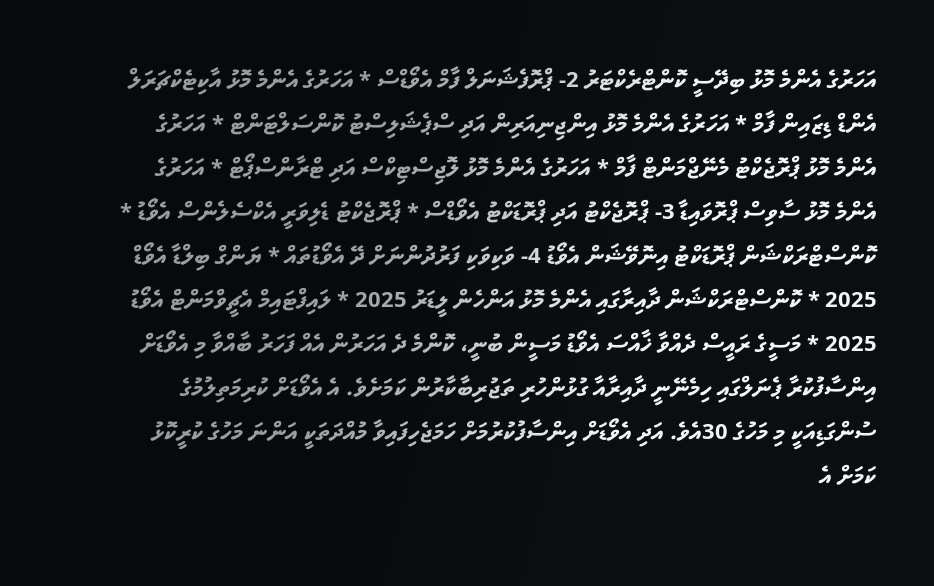އަހަރުގެ އެންމެ މޮޅު ބިދޭސީ ކޮންޓްރެކްޓަރު 2- ޕްރޮފެޝަނަލް ފާމް އެވޯޑްސް * އަހަރުގެ އެންމެ މޮޅު އާކިޓެކްޗަރަލް އެންޑް ޑިޒައިން ފާމް * އަހަރުގެ އެންމެ މޮޅު އިންޖިނިއަރިން އަދި ސްޕެޝަލިސްޓު ކޮންސަލްޓަންޓް * އަހަރުގެ އެންމެ މޮޅު ޕްރޮޖެކްޓު މެނޭޖްމަންޓް ފާމް * އަހަރުގެ އެންމެ މޮޅު ލޮޖިސްޓިކްސް އަދި ޓްރާންސްޕޯޓް * އަހަރުގެ އެންމެ މޮޅު ސާވިސް ޕްރޮވައިޑާ 3- ޕްރޮޖެކްޓު އަދި ޕްރޮޑަކްޓު އެވޯޑްސް * ޕްރޮޖެކްޓު ޑެލިވަރީ އެކްސެލެންސް އެވޯޑު * ކޮންސްޓްރަކްޝަން ޕްރޮޑަކްޓު އިނޮވޭޝަން އެވޯޑު 4- ވަކިވަކި ފަރުދުންނަށް ދޭ އެވޯޑުތައް * ޔަންގް ބިލްޑާ އެވޯޑް 2025 * ކޮންސްޓްރަކްޝަން ދާއިރާގައި އެންމެ މޮޅު އަންހެން ލީޑަރު 2025 * ލައިފްޓައިމް އެޗީވްމަންޓް އެވޯޑު 2025 * މަސީގެ ރައީސް ދެއްވާ ޚާއްސަ އެވޯޑު މަސީން ބުނީ، ކޮންމެ ދެ އަހަރުން އެއް ފަހަރު ބާއްވާ މި އެވޯޑަށް އިންސާފުކުރާ ޕެނަލްގައި ހިމެނޭނީ ދާއިރާއާ ގުޅުންހުރި ތަޖުރިބާކާރުން ކަމަށެވެ. އެ އެވޯޑަށް ކުރިމަތިލުމުގެ ސުންގަޑިއަކީ މި މަހުގެ 30އެވެ. އަދި އެވޯޑަށް އިންސާފުކުރުމަށް ހަމަޖެހިފައިވާ މުއްދަތަކީ އަންނަ މަހުގެ ކުރީކޮޅު ކަމަށް އެ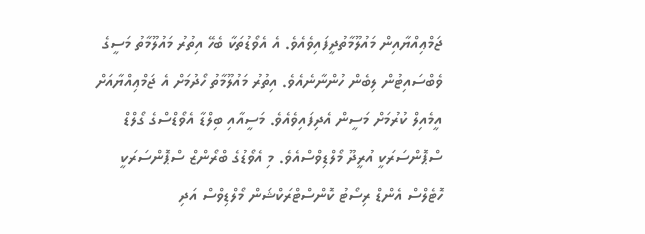ޖަމްޢިއްޔާއިން މައުލޫމާތުދީފައިވެއެވެ. އެ އެވޯޑުތަކާ ބެހޭ އިތުރު މައުލޫމާތު މަސީގެ ވެބްސައިޓުން ލިބެން ހުންނާނެއެވެ. އިތުރު މައުލޫމާތު ހޯދުމަށް އެ ޖަމްޢިއްޔާއަށް އީމެއިލް ކުރުމަށް މަސީން އެދިފައިވެއެވެ. މަސީއާއި ބިލްޑާ އެވޯޑްސްގެ ގޯލްޑް ސްޕޮންސަރަކީ އުރީދޫ މޯލްޑިވްސްއެވެ. މި އެވޯޑުގެ ބްރޯންޒް ސްޕޮންސަރަކީ ހޮޓެލްސް އެންޑް ރިސޯޓު ކޮންސްޓްރަކްޝަން މޯލްޑިވްސް އަދި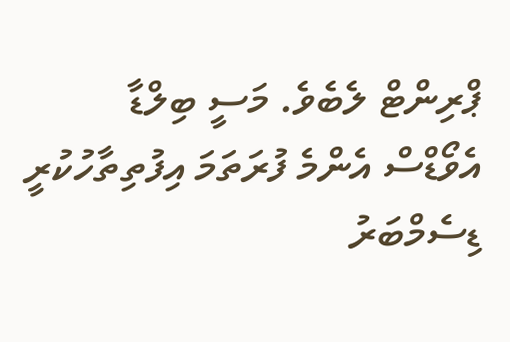ޕްރިންޓް ލެބެވެ. މަސީ ބިލްޑާ އެވޯޑްސް އެންމެ ފުރަތަމަ އިފުތިތާހުކުރީ ޑިސެމްބަރު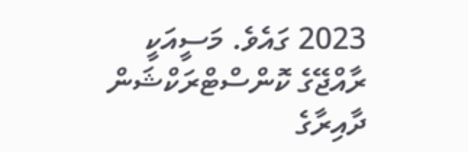2023 ގައެވެ. މަސީއަކީ ރާއްޖޭގެ ކޮންސްޓްރަކްޝަން ދާއިރާގެ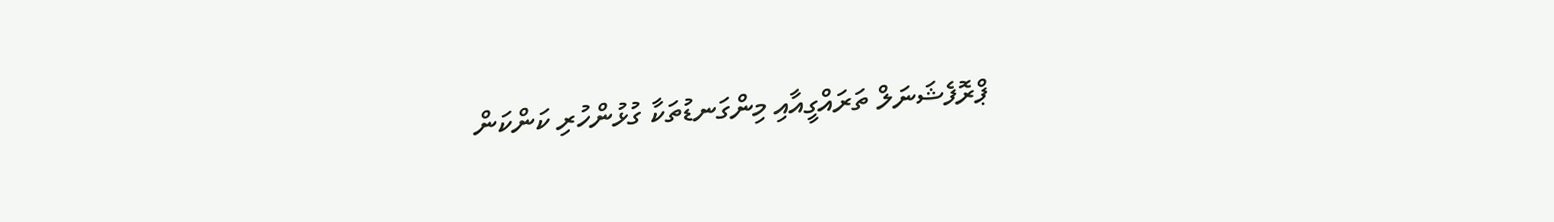ޕްރޮފެޝަނަލް ތަރައްގީއާއި މިންގަނޑުތަކާ ގުޅުންހުރި ކަންކަން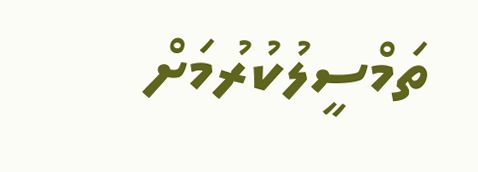ތަމްސީލުކުރުމަށް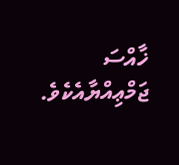ޚާއްސަ ޖަމްޢިއްޔާއެކެވެ.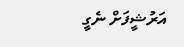އަރުޝީފަށް ނެގީ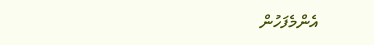އެންމެފަހުން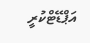އަޕްޑޭޓްކުރީ